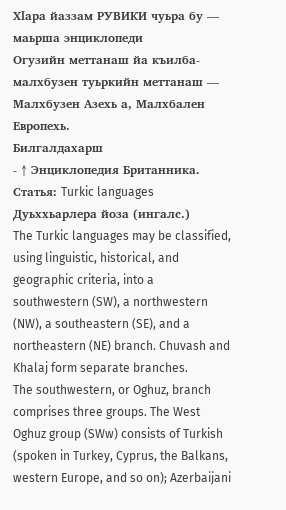Хӏара йаззам РУВИКИ чуьра бу — маьрша энциклопеди
Огузийн меттанаш йа къилба-малхбузен туьркийн меттанаш — Малхбузен Азехь а, Малхбален Европехь.
Билгалдахарш
- ↑ Энциклопедия Британника. Статья: Turkic languages
Дуьххьарлера йоза (ингалс.)
The Turkic languages may be classified, using linguistic, historical, and geographic criteria, into a southwestern (SW), a northwestern (NW), a southeastern (SE), and a northeastern (NE) branch. Chuvash and Khalaj form separate branches.
The southwestern, or Oghuz, branch comprises three groups. The West Oghuz group (SWw) consists of Turkish (spoken in Turkey, Cyprus, the Balkans, western Europe, and so on); Azerbaijani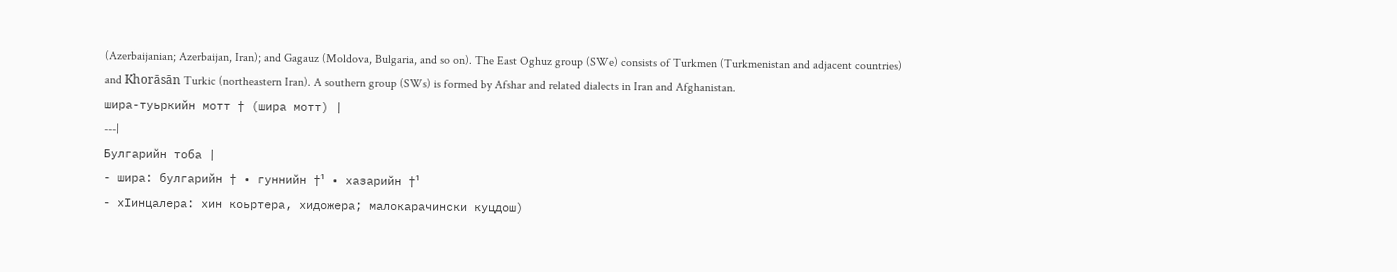(Azerbaijanian; Azerbaijan, Iran); and Gagauz (Moldova, Bulgaria, and so on). The East Oghuz group (SWe) consists of Turkmen (Turkmenistan and adjacent countries) and Khorāsān Turkic (northeastern Iran). A southern group (SWs) is formed by Afshar and related dialects in Iran and Afghanistan.
шира-туьркийн мотт † (шира мотт) |
---|
Булгарийн тоба |
- шира: булгарийн † • гуннийн †¹ • хазарийн †¹
- хӀинцалера: хин коьртера, хидожера; малокарачински куцдош)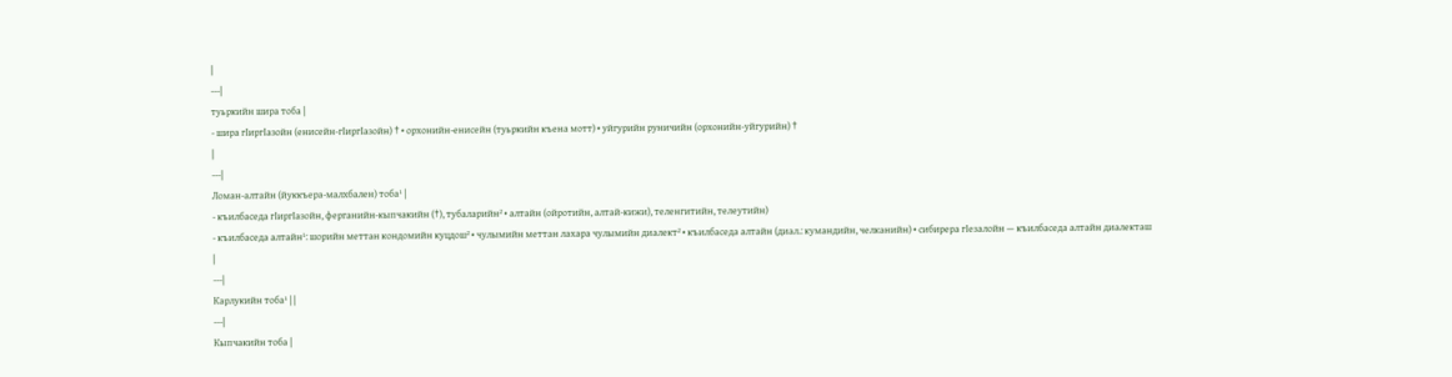|
---|
туьркийн шира тоба |
- шира гӀиргӀазойн (енисейн-гӀиргӀазойн) † • орхонийн-енисейн (туьркийн къена мотт) • уйгурийн руничийн (орхонийн-уйгурийн) †
|
---|
Ломан-алтайн (йуккъера-малхбален) тоба¹ |
- къилбаседа гӀиргӀазойн, ферганийн-кыпчакийн (†), тубаларийн² • алтайн (ойротийн, алтай-кижи), теленгитийн, телеутийн)
- къилбаседа алтайн¹: шорийн меттан кондомийн куцдош² • чулымийн меттан лахара чулымийн диалект² • къилбаседа алтайн (диал.: кумандийн, челканийн) • сибирера гӀезалойн — къилбаседа алтайн диалекташ
|
---|
Карлукийн тоба¹ | |
---|
Кыпчакийн тоба |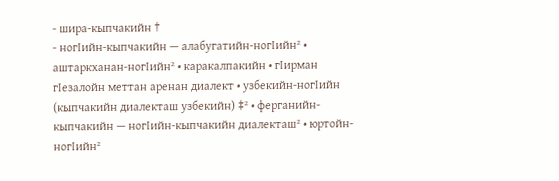- шира-кыпчакийн †
- ногӀийн-кыпчакийн — алабугатийн-ногӀийн² • аштаркханан-ногӀийн² • каракалпакийн • гӀирман гӀезалойн меттан аренан диалект • узбекийн-ногӀийн (кыпчакийн диалекташ узбекийн) ‡² • ферганийн-кыпчакийн — ногӀийн-кыпчакийн диалекташ² • юртойн-ногӀийн²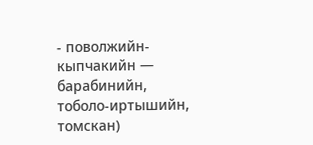- поволжийн-кыпчакийн — барабинийн, тоболо-иртышийн, томскан)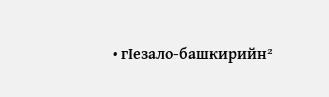• гӀезало-башкирийн²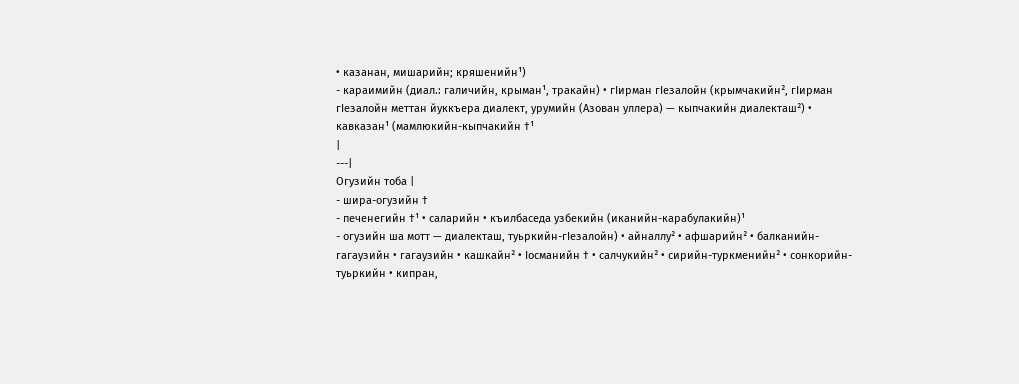• казанан, мишарийн; кряшенийн¹)
- караимийн (диал.: галичийн, крыман¹, тракайн) • гӀирман гӀезалойн (крымчакийн², гӀирман гӀезалойн меттан йуккъера диалект, урумийн (Азован уллера) — кыпчакийн диалекташ²) • кавказан¹ (мамлюкийн-кыпчакийн †¹
|
---|
Огузийн тоба |
- шира-огузийн †
- печенегийн †¹ • саларийн • къилбаседа узбекийн (иканийн-карабулакийн)¹
- огузийн ша мотт — диалекташ, туьркийн-гӀезалойн) • айналлу² • афшарийн² • балканийн-гагаузийн • гагаузийн • кашкайн² • Ӏосманийн † • салчукийн² • сирийн-туркменийн² • сонкорийн-туьркийн • кипран,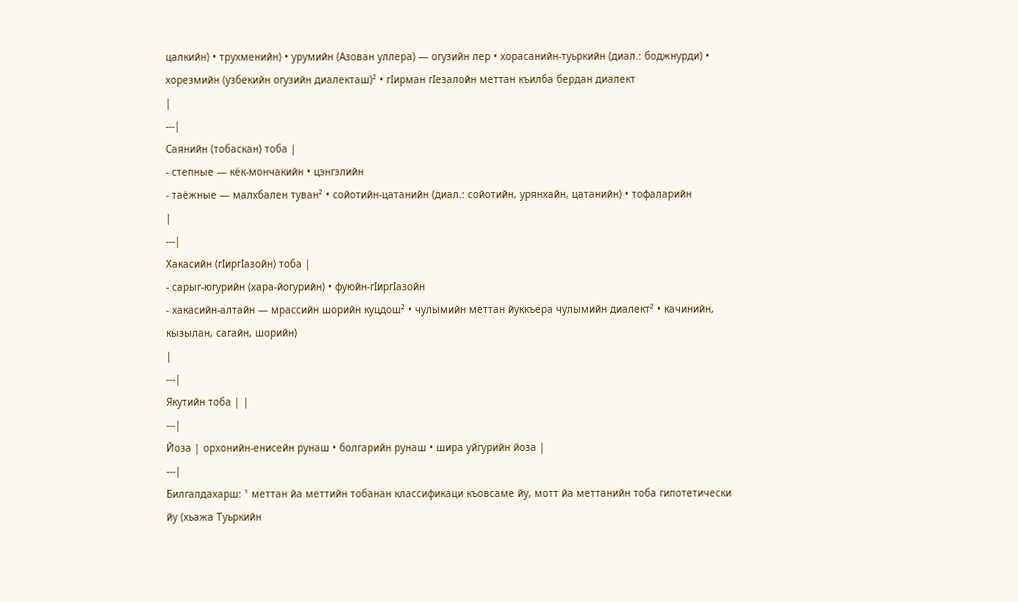цалкийн) • трухменийн) • урумийн (Азован уллера) — огузийн лер • хорасанийн-туьркийн (диал.: боджнурди) • хорезмийн (узбекийн огузийн диалекташ)² • гӀирман гӀезалойн меттан къилба бердан диалект
|
---|
Саянийн (тобаскан) тоба |
- степные — кёк-мончакийн • цэнгэлийн
- таёжные — малхбален туван² • сойотийн-цатанийн (диал.: сойотийн, урянхайн, цатанийн) • тофаларийн
|
---|
Хакасийн (гӀиргӀазойн) тоба |
- сарыг-югурийн (хара-йогурийн) • фуюйн-гӀиргӀазойн
- хакасийн-алтайн — мрассийн шорийн куцдош² • чулымийн меттан йуккъера чулымийн диалект² • качинийн, кызылан, сагайн, шорийн)
|
---|
Якутийн тоба | |
---|
Йоза | орхонийн-енисейн рунаш • болгарийн рунаш • шира уйгурийн йоза |
---|
Билгалдахарш: ¹ меттан йа меттийн тобанан классификаци къовсаме йу, мотт йа меттанийн тоба гипотетически йу (хьажа Туьркийн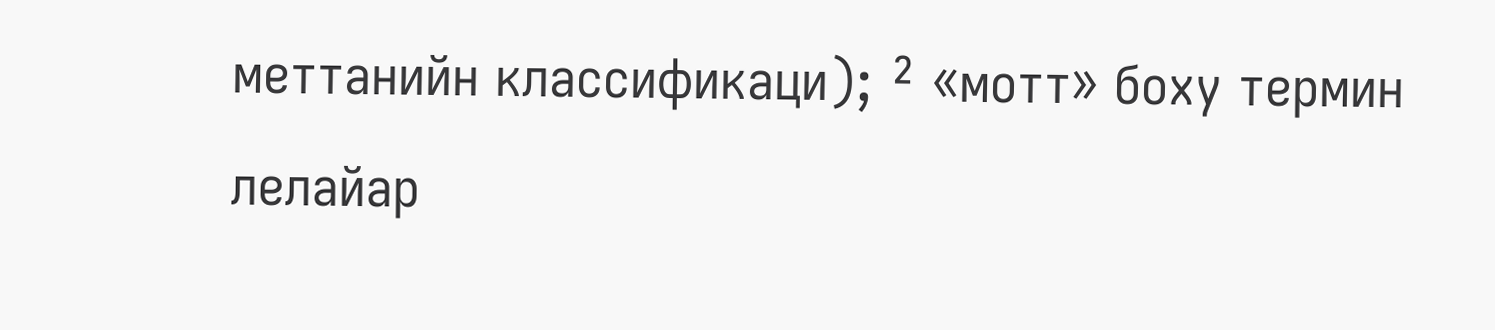меттанийн классификаци); ² «мотт» боху термин лелайар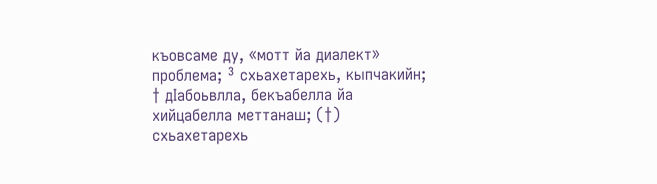къовсаме ду, «мотт йа диалект» проблема; ³ схьахетарехь, кыпчакийн; † дӀабоьвлла, бекъабелла йа хийцабелла меттанаш; (†) схьахетарехь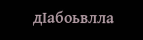дӀабоьвлла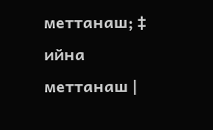меттанаш; ‡ ийна меттанаш |